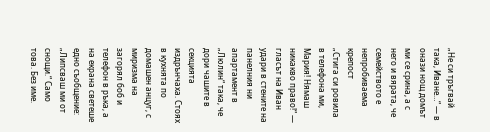„Не си тръгвай така, Иване…“ — в онази нощ домът ми се срина, а с него и вярата, че семейството е непробиваема крепост
„Стига си ровила в телефона ми, Мария! Нямаш никакво право!“ — гласът на Иван удари в стените на панелния ни апартамент в „Люлин“ така, че дори чашите в секцията издрънчаха. Стоях в кухнята по домашен анцуг, с миризма на загорял боб и телефон в ръка, а на екрана светеше едно съобщение: „Липсваш ми от снощи.“ Само това. Без име.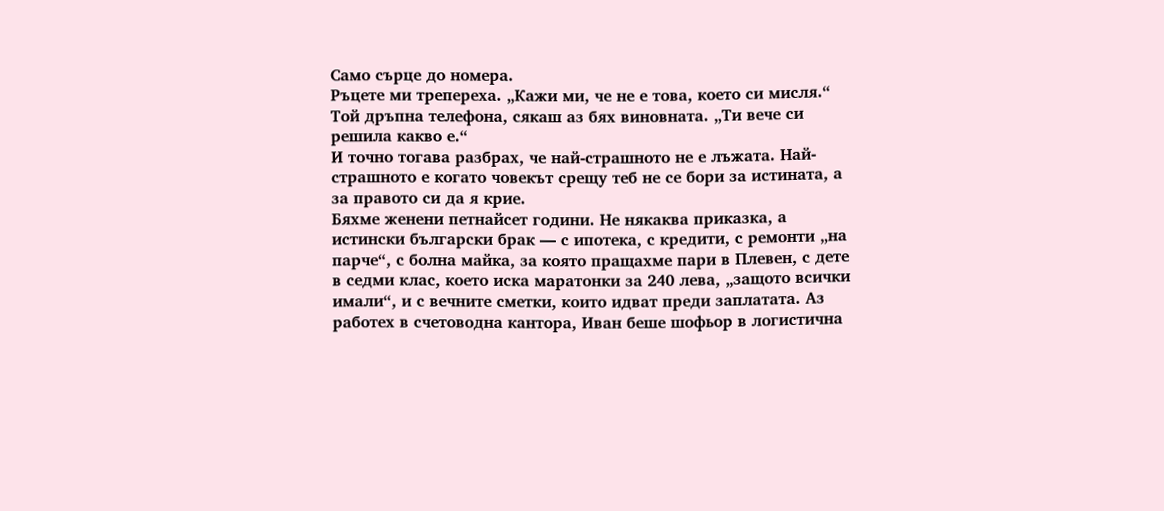Само сърце до номера.
Ръцете ми трепереха. „Кажи ми, че не е това, което си мисля.“
Той дръпна телефона, сякаш аз бях виновната. „Ти вече си решила какво е.“
И точно тогава разбрах, че най-страшното не е лъжата. Най-страшното е когато човекът срещу теб не се бори за истината, а за правото си да я крие.
Бяхме женени петнайсет години. Не някаква приказка, а истински български брак — с ипотека, с кредити, с ремонти „на парче“, с болна майка, за която пращахме пари в Плевен, с дете в седми клас, което иска маратонки за 240 лева, „защото всички имали“, и с вечните сметки, които идват преди заплатата. Аз работех в счетоводна кантора, Иван беше шофьор в логистична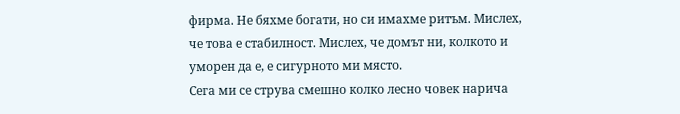фирма. Не бяхме богати, но си имахме ритъм. Мислех, че това е стабилност. Мислех, че домът ни, колкото и уморен да е, е сигурното ми място.
Сега ми се струва смешно колко лесно човек нарича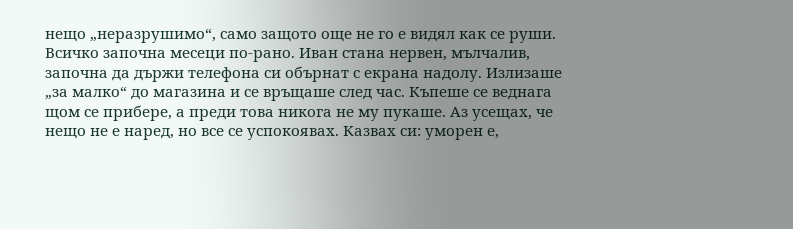нещо „неразрушимо“, само защото още не го е видял как се руши.
Всичко започна месеци по-рано. Иван стана нервен, мълчалив, започна да държи телефона си обърнат с екрана надолу. Излизаше „за малко“ до магазина и се връщаше след час. Къпеше се веднага щом се прибере, а преди това никога не му пукаше. Аз усещах, че нещо не е наред, но все се успокоявах. Казвах си: уморен е,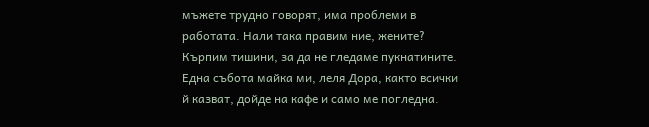мъжете трудно говорят, има проблеми в работата. Нали така правим ние, жените? Кърпим тишини, за да не гледаме пукнатините.
Една събота майка ми, леля Дора, както всички й казват, дойде на кафе и само ме погледна.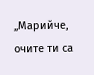„Марийче, очите ти са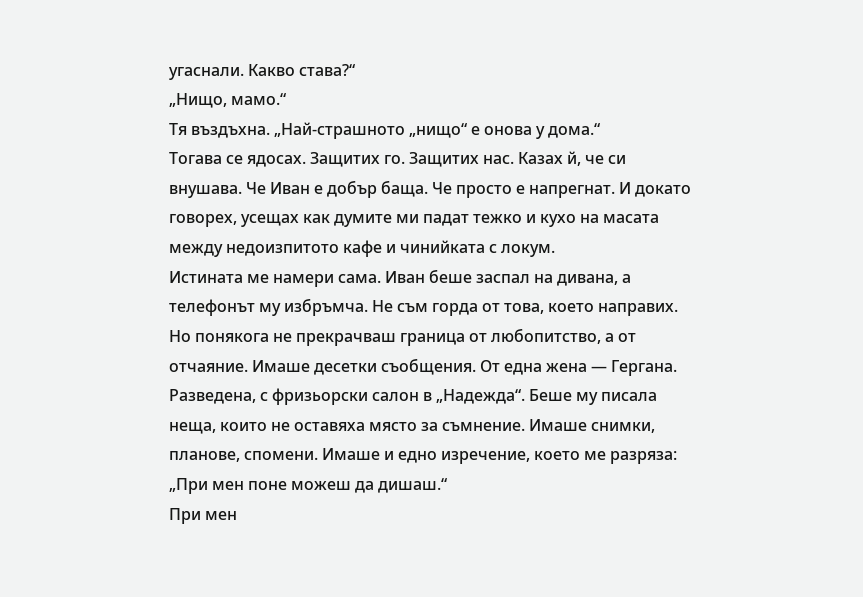угаснали. Какво става?“
„Нищо, мамо.“
Тя въздъхна. „Най-страшното „нищо“ е онова у дома.“
Тогава се ядосах. Защитих го. Защитих нас. Казах й, че си внушава. Че Иван е добър баща. Че просто е напрегнат. И докато говорех, усещах как думите ми падат тежко и кухо на масата между недоизпитото кафе и чинийката с локум.
Истината ме намери сама. Иван беше заспал на дивана, а телефонът му избръмча. Не съм горда от това, което направих. Но понякога не прекрачваш граница от любопитство, а от отчаяние. Имаше десетки съобщения. От една жена — Гергана. Разведена, с фризьорски салон в „Надежда“. Беше му писала неща, които не оставяха място за съмнение. Имаше снимки, планове, спомени. Имаше и едно изречение, което ме разряза: „При мен поне можеш да дишаш.“
При мен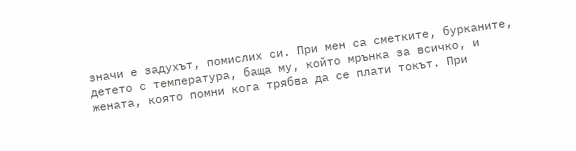значи е задухът, помислих си. При мен са сметките, бурканите, детето с температура, баща му, който мрънка за всичко, и жената, която помни кога трябва да се плати токът. При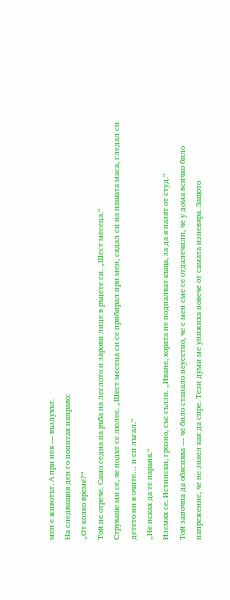мен е животът. А при нея — въздухът.
На следващия ден го попитах направо:
„От колко време?“
Той не отрече. Само седна на ръба на леглото и зарови лице в ръцете си. „Шест месеца.“
Струваше ми се, че подът се люлее. „Шест месеца си се прибирал при мен, сядал си на нашата маса, гледал си детето ни в очите… и си лъгал.“
„Не исках да те нараня.“
Изсмях се. Истински, грозно, със сълзи. „Иване, хората не подпалват къща, за да я пазят от студ.“
Той започна да обяснява — че било станало неусетно, че с мен сме се отдалечили, че у дома всичко било напрежение, че не знаел как да спре. Тези думи ме унижиха повече от самата изневяра. Защото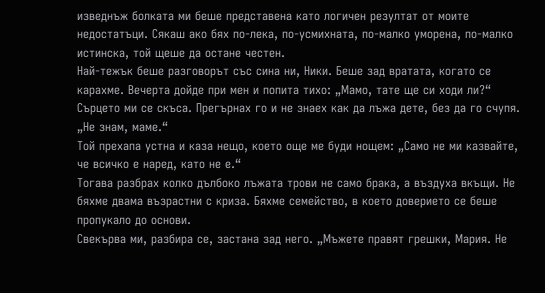изведнъж болката ми беше представена като логичен резултат от моите недостатъци. Сякаш ако бях по-лека, по-усмихната, по-малко уморена, по-малко истинска, той щеше да остане честен.
Най-тежък беше разговорът със сина ни, Ники. Беше зад вратата, когато се карахме. Вечерта дойде при мен и попита тихо: „Мамо, тате ще си ходи ли?“
Сърцето ми се скъса. Прегърнах го и не знаех как да лъжа дете, без да го счупя. „Не знам, маме.“
Той прехапа устна и каза нещо, което още ме буди нощем: „Само не ми казвайте, че всичко е наред, като не е.“
Тогава разбрах колко дълбоко лъжата трови не само брака, а въздуха вкъщи. Не бяхме двама възрастни с криза. Бяхме семейство, в което доверието се беше пропукало до основи.
Свекърва ми, разбира се, застана зад него. „Мъжете правят грешки, Мария. Не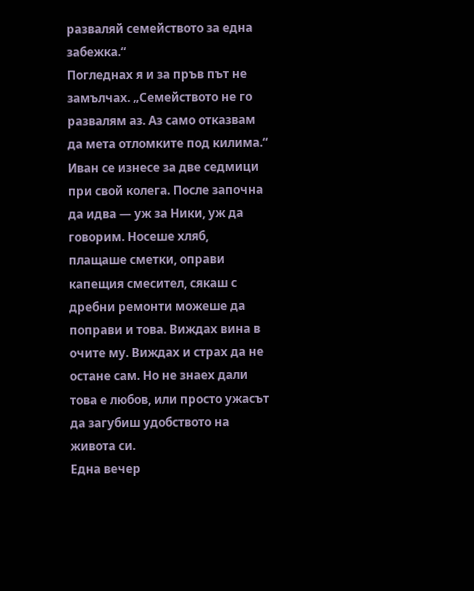разваляй семейството за една забежка.“
Погледнах я и за пръв път не замълчах. „Семейството не го развалям аз. Аз само отказвам да мета отломките под килима.“
Иван се изнесе за две седмици при свой колега. После започна да идва — уж за Ники, уж да говорим. Носеше хляб, плащаше сметки, оправи капещия смесител, сякаш с дребни ремонти можеше да поправи и това. Виждах вина в очите му. Виждах и страх да не остане сам. Но не знаех дали това е любов, или просто ужасът да загубиш удобството на живота си.
Една вечер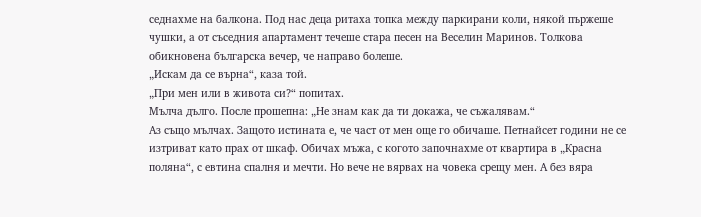седнахме на балкона. Под нас деца ритаха топка между паркирани коли, някой пържеше чушки, а от съседния апартамент течеше стара песен на Веселин Маринов. Толкова обикновена българска вечер, че направо болеше.
„Искам да се върна“, каза той.
„При мен или в живота си?“ попитах.
Мълча дълго. После прошепна: „Не знам как да ти докажа, че съжалявам.“
Аз също мълчах. Защото истината е, че част от мен още го обичаше. Петнайсет години не се изтриват като прах от шкаф. Обичах мъжа, с когото започнахме от квартира в „Красна поляна“, с евтина спалня и мечти. Но вече не вярвах на човека срещу мен. А без вяра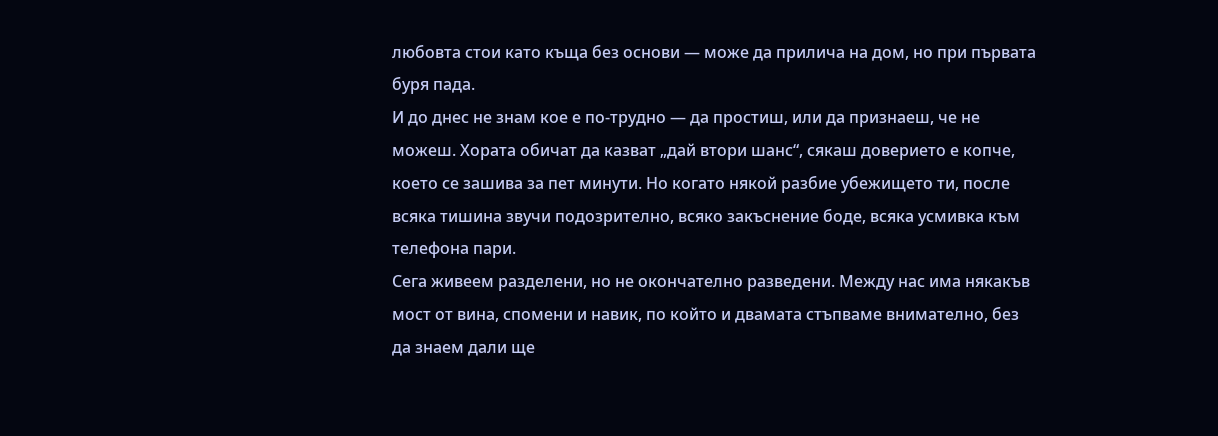любовта стои като къща без основи — може да прилича на дом, но при първата буря пада.
И до днес не знам кое е по-трудно — да простиш, или да признаеш, че не можеш. Хората обичат да казват „дай втори шанс“, сякаш доверието е копче, което се зашива за пет минути. Но когато някой разбие убежището ти, после всяка тишина звучи подозрително, всяко закъснение боде, всяка усмивка към телефона пари.
Сега живеем разделени, но не окончателно разведени. Между нас има някакъв мост от вина, спомени и навик, по който и двамата стъпваме внимателно, без да знаем дали ще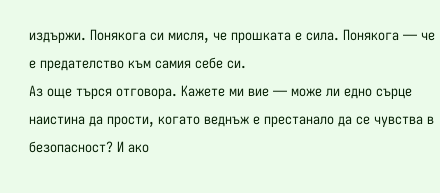издържи. Понякога си мисля, че прошката е сила. Понякога — че е предателство към самия себе си.
Аз още търся отговора. Кажете ми вие — може ли едно сърце наистина да прости, когато веднъж е престанало да се чувства в безопасност? И ако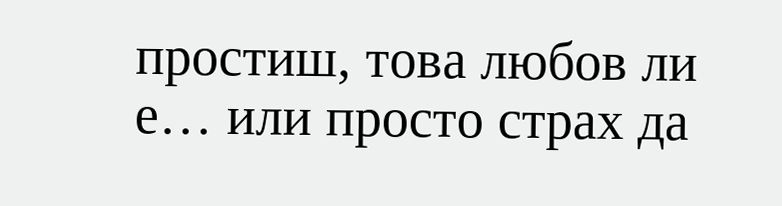простиш, това любов ли е… или просто страх да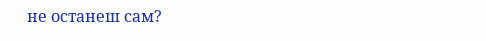не останеш сам?